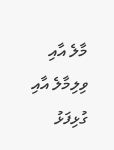މާލެ އާއި ވިލިމާލެ އާއި ގުޅިފަޅު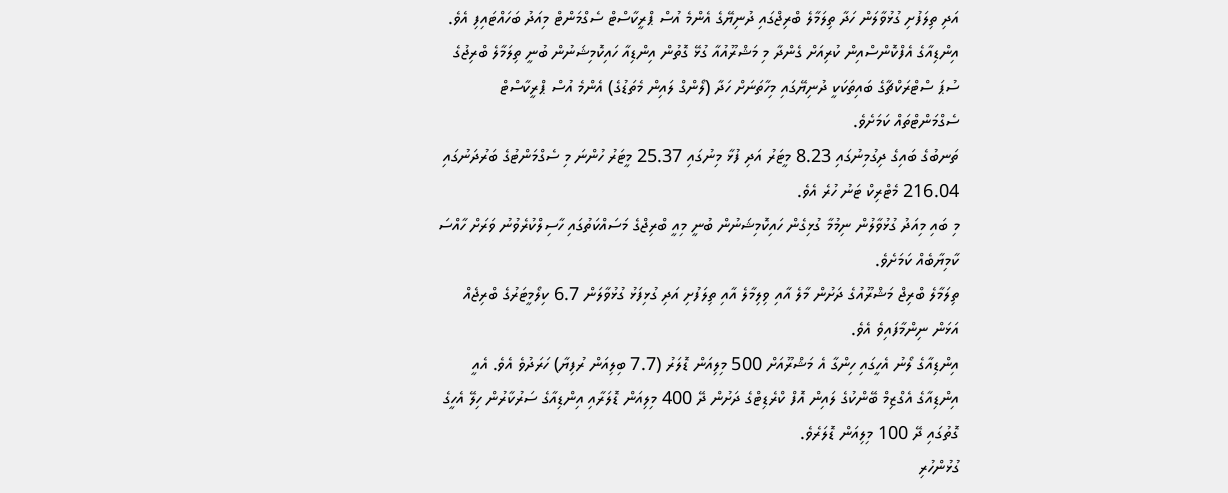އަދި ތިލަފުށި ގުޅުވާލަން ހަދާ ތިލަމާލެ ބްރިޖްގައި ދުނިޔޭގެ އެންމެ އުސް ޕްރީކާސްޓް ސެގްމަންޓް މިއަދު ބަހައްޓައިފި އެވެ.
އިންޑިއާގެ އެފްކޮންސްއިން ކުރިއަށް ގެންދާ މި މަޝްރޫއުއާ ގުޅޭ ގޮތުން އިންޑިއާ ހައިކޮމިޝަނުން ބުނީ ތިލަމާލެ ބްރިޖުގެ ސުޕަ ސްޓްރަކްޗާގެ ބައިތަކަކީ ދުނިޔޭގައި މިހާތަނަށް ހަދާ (ލޯންގް ލައިން މެތަޑުގެ) އެންމެ އުސް ޕްރީކާސްޓް ސެގްމަންޓްތައް ކަމަށެވެ.
ތަނބުގެ ބައިގެ ދިގުމިނުގައި 8.23 މީޓަރު އަދި ފުޅާ މިނުގައި 25.37 މީޓަރު ހުންނަ މި ސެގްމަންޓުގެ ބަރުދަނުގައި 216.04 މެޓްރިކް ޓަނު ހުރެ އެވެ.
މި ބައި މިއަދު ގުޅުވާލުން ނިމުމާ ގުޅިގެން ހައިކޮމިޝަނުން ބުނީ މިއީ ބްރިޖްގެ މަސައްކަތުގައި ހާސިލްކުރެވުނު ވަރަށް ހާއްސަ ކާމިޔާބެއް ކަމަށެވެ.
ތިލަމާލެ ބްރިޖް މަޝްރޫއުގެ ދަށުން މާލެ އާއި ވިލިމާލެ އާއި ތިލަފުށި އަދި ގުޅިފަޅު ގުޅުވާލަން 6.7 ކިލޯމީޓަރުގެ ބްރިޖެއް އަޅަން ނިންމާފައިވެ އެވެ.
އިންޑިއާގެ ލޯނު އެހީގައި ހިންގާ އެ މަޝްރޫއަށް 500 މިލިއަން ޑޮލަރު (7.7 ބިލިއަން ރުފިޔާ) ހަރަދުވެ އެވެ. އެއީ އިންޑިއާގެ އެގްޒިމް ބޭންކުގެ ލައިން އޮފް ކްރެޑިޓްގެ ދަށުން ދޭ 400 މިލިއަން ޑޮލަރާއި އިންޑިއާގެ ސަރުކާރުން ހިލޭ އެހީގެ ގޮތުގައި ދޭ 100 މިލިއަން ޑޮލަރެވެ.
ގުޅުންހުރި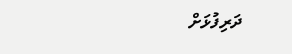ދަރިފުޅަށް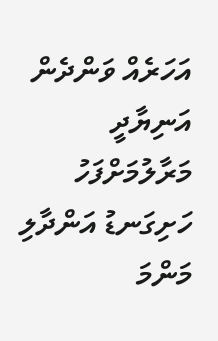އަހަރެއް ވަންދެން އަނިޔާދީ މަރާލުމަށްފަހު ހަށިގަނޑު އަންދާލި މަންމަ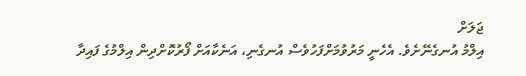ޖަލަށް
އިލްމު އުނގެނޭށެވެ. އެހެނީ މަރުވުމަށްފަހުވެސް އުނގެނި، އަނެކާއަށް ފޯރުކޮށްދިން އިލްމުގެ ފައިދާ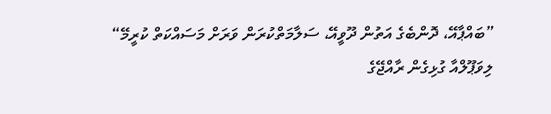”ބައްޕާއޭ، ދޮންބެގެ އަތުން ދޫވީއޭ، ސަލާމަތްކުރަން ވަރަށް މަސައްކަތް ކުރީމޭ“
ލިވަޕޫލްއާ ގުޅިގެން ރާއްޖޭގެ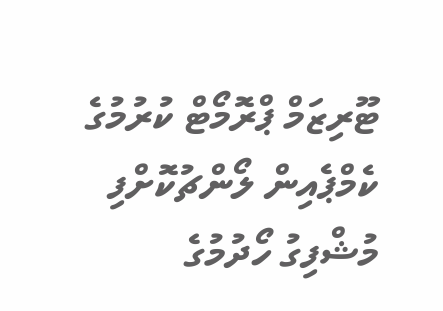ޓޫރިޒަމް ޕްރޮމޯޓް ކުރުމުގެ ކެމްޕެއިން ލޯންޗުކޮށްފި
މުޝްފިގު ހޯދުމުގެ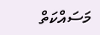މަސައްކަތް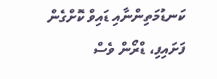ކަނޑުމަތިންނާއި ޑައިވް ކޮށްގެން ފަށައިފި، ޑްރޯން ވެސް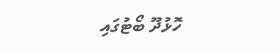ހޮޅުދޫ ބޯޓުގައި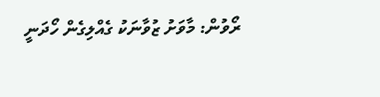ރޯވުން: މާވަށު ޒުވާނަކު ގެއްލިގެން ހޯދަނީ